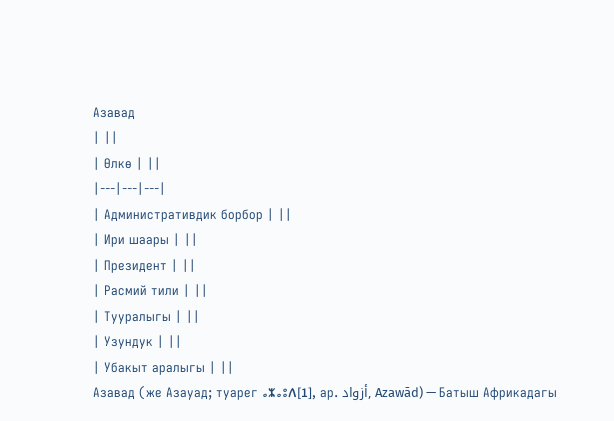Азавад
| ||
| Өлкө | ||
|---|---|---|
| Административдик борбор | ||
| Ири шаары | ||
| Президент | ||
| Расмий тили | ||
| Тууралыгы | ||
| Узундук | ||
| Убакыт аралыгы | ||
Азавад (же Азауад; туарег ⴰⵣⴰⵓⴷ[1], ар. أزواد, Azawād) — Батыш Африкадагы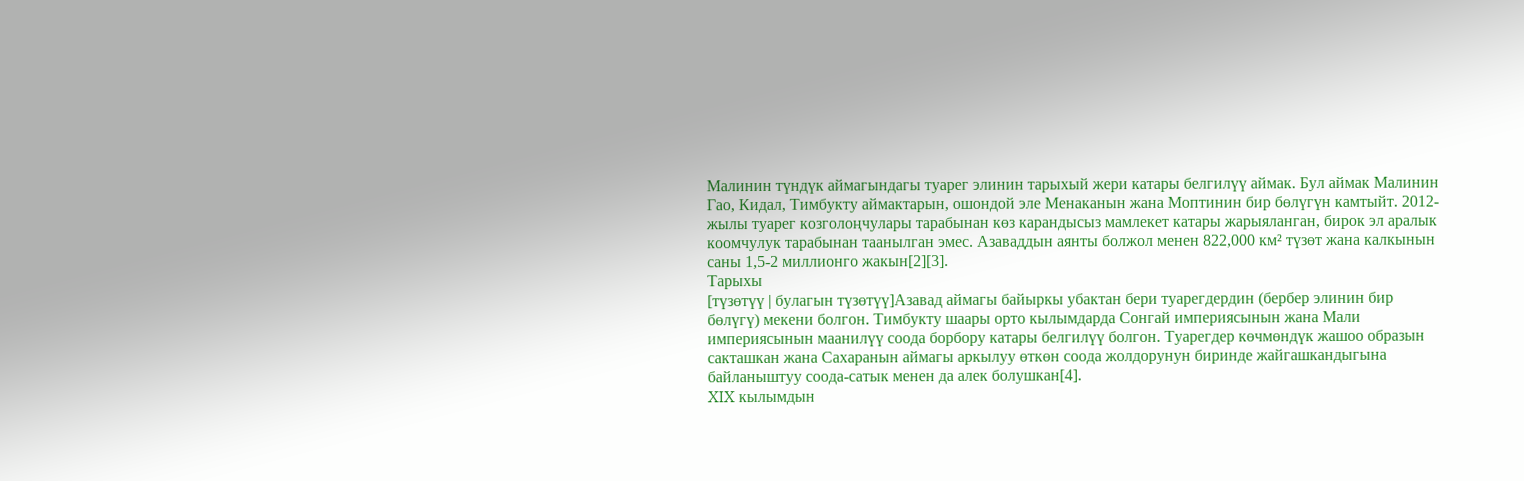Малинин түндүк аймагындагы туарег элинин тарыхый жери катары белгилүү аймак. Бул аймак Малинин Гао, Кидал, Тимбукту аймактарын, ошондой эле Менаканын жана Моптинин бир бөлүгүн камтыйт. 2012-жылы туарег козголоңчулары тарабынан көз карандысыз мамлекет катары жарыяланган, бирок эл аралык коомчулук тарабынан таанылган эмес. Азаваддын аянты болжол менен 822,000 км² түзөт жана калкынын саны 1,5-2 миллионго жакын[2][3].
Тарыхы
[түзөтүү | булагын түзөтүү]Азавад аймагы байыркы убактан бери туарегдердин (бербер элинин бир бөлүгү) мекени болгон. Тимбукту шаары орто кылымдарда Сонгай империясынын жана Мали империясынын маанилүү соода борбору катары белгилүү болгон. Туарегдер көчмөндүк жашоо образын сакташкан жана Сахаранын аймагы аркылуу өткөн соода жолдорунун биринде жайгашкандыгына байланыштуу соода-сатык менен да алек болушкан[4].
XIX кылымдын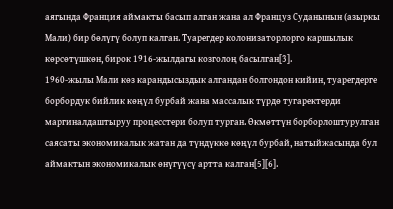аягында Франция аймакты басып алган жана ал Француз Суданынын (азыркы Мали) бир бөлүгү болуп калган. Туарегдер колонизаторлорго каршылык көрсөтүшкөн, бирок 1916-жылдагы козголоң басылган[3].
1960-жылы Мали көз карандысыздык алгандан болгондон кийин, туарегдерге борбордук бийлик көңүл бурбай жана массалык түрдө тугаректерди маргиналдаштыруу процесстери болуп турган. Өкмөттүн борборлоштурулган саясаты экономикалык жатан да түндүккө көңүл бурбай, натыйжасында бул аймактын экономикалык өнүгүүсү артта калган[5][6].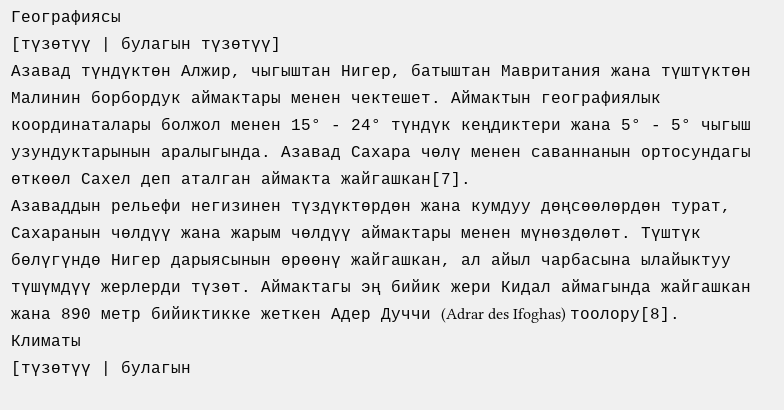Географиясы
[түзөтүү | булагын түзөтүү]
Азавад түндүктөн Алжир, чыгыштан Нигер, батыштан Мавритания жана түштүктөн Малинин борбордук аймактары менен чектешет. Аймактын географиялык координаталары болжол менен 15° - 24° түндүк кеңдиктери жана 5° - 5° чыгыш узундуктарынын аралыгында. Азавад Сахара чөлү менен саваннанын ортосундагы өткөөл Сахел деп аталган аймакта жайгашкан[7].
Азаваддын рельефи негизинен түздүктөрдөн жана кумдуу дөңсөөлөрдөн турат, Сахаранын чөлдүү жана жарым чөлдүү аймактары менен мүнөздөлөт. Түштүк бөлүгүндө Нигер дарыясынын өрөөнү жайгашкан, ал айыл чарбасына ылайыктуу түшүмдүү жерлерди түзөт. Аймактагы эң бийик жери Кидал аймагында жайгашкан жана 890 метр бийиктикке жеткен Адер Дуччи (Adrar des Ifoghas) тоолору[8].
Климаты
[түзөтүү | булагын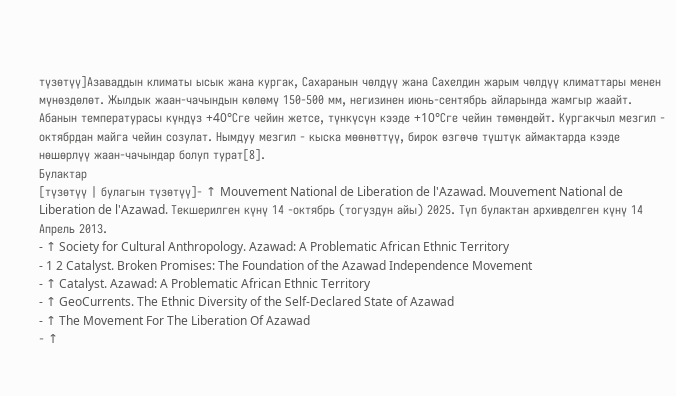түзөтүү]Азаваддын климаты ысык жана кургак, Сахаранын чөлдүү жана Сахелдин жарым чөлдүү климаттары менен мүнөздөлөт. Жылдык жаан-чачындын көлөмү 150-500 мм, негизинен июнь-сентябрь айларында жамгыр жаайт. Абанын температурасы күндүз +40°Cге чейин жетсе, түнкүсүн кээде +10°Cге чейин төмөндөйт. Кургакчыл мезгил - октябрдан майга чейин созулат. Нымдуу мезгил - кыска мөөнөттүү, бирок өзгөчө түштүк аймактарда кээде нөшөрлүү жаан-чачындар болуп турат[8].
Булактар
[түзөтүү | булагын түзөтүү]- ↑ Mouvement National de Liberation de l'Azawad. Mouvement National de Liberation de l'Azawad. Текшерилген күнү 14 -октябрь (тогуздун айы) 2025. Түп булактан архивделген күнү 14 Апрель 2013.
- ↑ Society for Cultural Anthropology. Azawad: A Problematic African Ethnic Territory
- 1 2 Catalyst. Broken Promises: The Foundation of the Azawad Independence Movement
- ↑ Catalyst. Azawad: A Problematic African Ethnic Territory
- ↑ GeoCurrents. The Ethnic Diversity of the Self-Declared State of Azawad
- ↑ The Movement For The Liberation Of Azawad
- ↑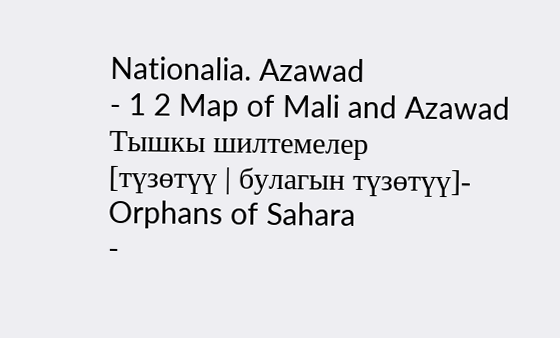Nationalia. Azawad
- 1 2 Map of Mali and Azawad
Тышкы шилтемелер
[түзөтүү | булагын түзөтүү]- Orphans of Sahara
-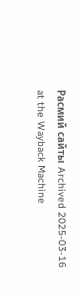Расмий сайты Archived 2025-03-16 at the Wayback Machine